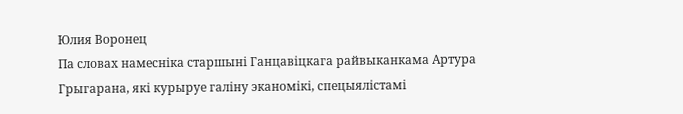Юлия Воронец
Па словах намесніка старшыні Ганцавіцкага райвыканкама Артура Грыгарана, які курыруе галіну эканомікі, спецыялістамі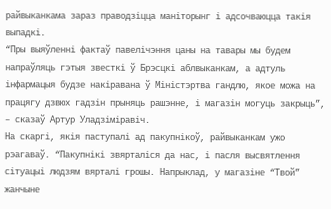райвыканкама зараз праводзіцца маніторынг і адсочваюцца такія выпадкі.
“Пры выяўленні фактаў павелічэння цаны на тавары мы будем напраўляць гэтыя звесткі ў Брэсцкі аблвыканкам, а адтуль інфармацыя будзе накіравана ў Міністэртва гандлю, якое можа на працягу дзвюх гадзін прыняць рашэнне, і магазін могуць закрыць”, – сказаў Артур Уладзіміравіч.
На скаргі, якія паступалі ад пакупнікоў, райвыканкам ужо рэагаваў. “Пакупнікі звярталіся да нас, і пасля высвятлення сітуацыі людзям вярталі грошы. Напрыклад, у магазіне “Твой” жанчыне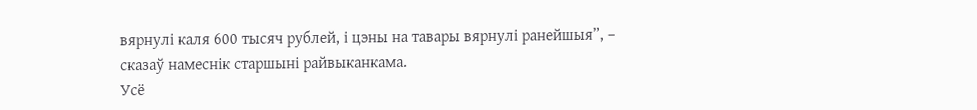вярнулі каля 600 тысяч рублей, і цэны на тавары вярнулі ранейшыя”, – сказаў намеснік старшыні райвыканкама.
Усё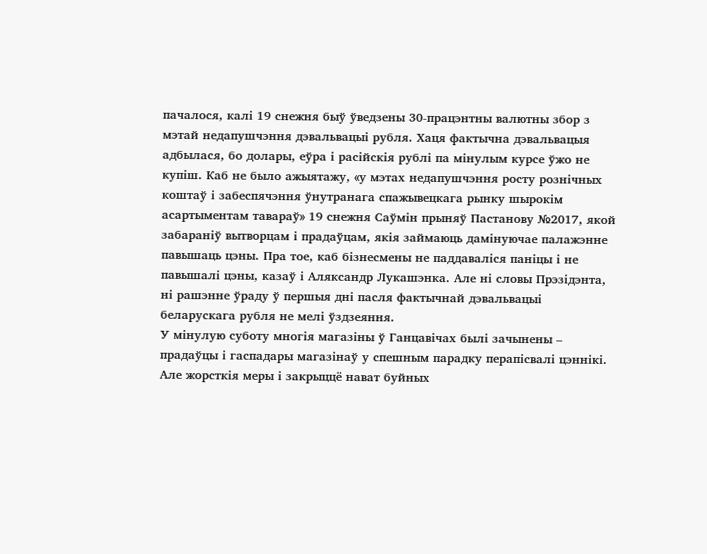пачалося, калі 19 снежня быў ўведзены 30-працэнтны валютны збор з мэтай недапушчэння дэвальвацыі рубля. Хаця фактычна дэвальвацыя адбылася, бо долары, еўра і расійскія рублі па мінулым курсе ўжо не купіш. Каб не было ажыятажу, «у мэтах недапушчэння росту рознічных коштаў і забеспячэння ўнутранага спажывецкага рынку шырокім асартыментам тавараў» 19 снежня Саўмін прыняў Пастанову №2017, якой забараніў вытворцам і прадаўцам, якія займаюць дамінуючае палажэнне павышаць цэны. Пра тое, каб бізнесмены не паддаваліся паніцы і не павышалі цэны, казаў і Аляксандр Лукашэнка. Але ні словы Прэзідэнта, ні рашэнне ўраду ў першыя дні пасля фактычнай дэвальвацыі беларускага рубля не мелі ўздзеяння.
У мінулую суботу многія магазіны ў Ганцавічах былі зачынены – прадаўцы і гаспадары магазінаў у спешным парадку перапісвалі цэннікі. Але жорсткія меры і закрыццё нават буйных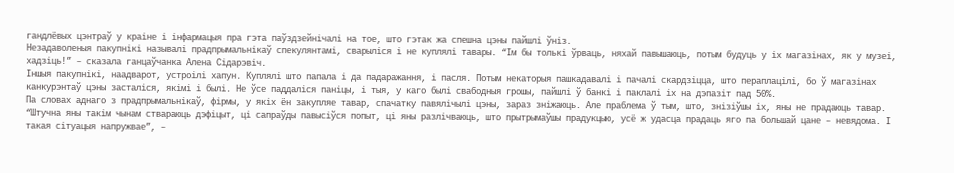гандлёвых цэнтраў у краіне і інфармацыя пра гэта паўздзейнічалі на тое, што гэтак жа спешна цэны пайшлі ўніз.
Незадаволеныя пакупнікі называлі прадпрымальнікаў спекулянтамі, сварыліся і не куплялі тавары. “Ім бы толькі ўрваць, няхай павышаюць, потым будуць у іх магазінах, як у музеі, хадзіць!” – сказала ганцаўчанка Алена Сідарэвіч.
Іншыя пакупнікі, наадварот, устроілі хапун. Куплялі што папала і да падаражання, і пасля. Потым некаторыя пашкадавалі і пачалі скардзіцца, што пераплацілі, бо ў магазінах канкурэнтаў цэны засталіся, якімі і былі. Не ўсе паддаліся паніцы, і тыя, у каго былі свабодныя грошы, пайшлі ў банкі і паклалі іх на дэпазіт пад 50%.
Па словах аднаго з прадпрымальнікаў, фірмы, у якіх ён закупляе тавар, спачатку павялічылі цэны, зараз зніжаюць. Але праблема ў тым, што, знізіўшы іх, яны не прадаюць тавар. “Штучна яны такім чынам ствараюць дэфіцыт, ці сапраўды павысіўся попыт, ці яны разлічваюць, што прытрымаўшы прадукцыю, усё ж удасца прадаць яго па большай цане – невядома. І такая сітуацыя напружвае”, –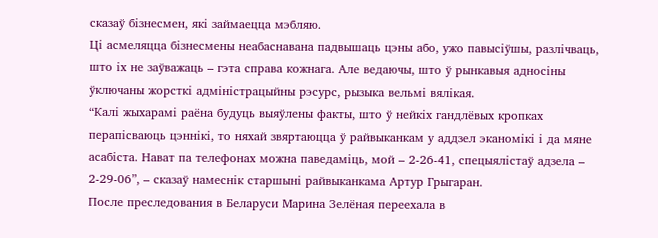сказаў бізнесмен, які займаецца мэбляю.
Ці асмеляцца бізнесмены неабаснавана падвышаць цэны або, ужо павысіўшы, разлічваць, што іх не заўважаць – гэта справа кожнага. Але ведаючы, што ў рынкавыя адносіны ўключаны жорсткі адміністрацыйны рэсурс, рызыка вельмі вялікая.
“Калі жыхарамі раёна будуць выяўлены факты, што ў нейкіх гандлёвых кропках перапісваюць цэннікі, то няхай звяртаюцца ў райвыканкам у аддзел эканомікі і да мяне асабіста. Нават па телефонах можна паведаміць, мой – 2-26-41, спецыялістаў адзела – 2-29-06”, – сказаў намеснік старшыні райвыканкама Артур Грыгаран.
После преследования в Беларуси Марина Зелёная переехала в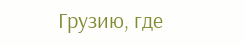Грузию, где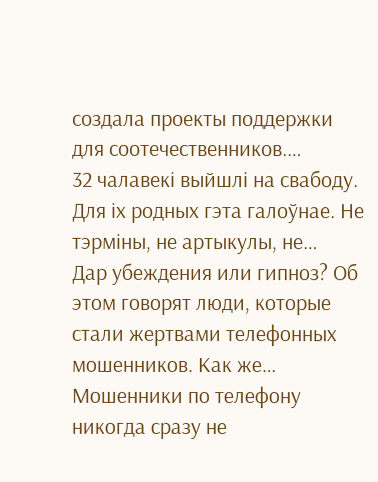создала проекты поддержки для соотечественников.…
32 чалавекі выйшлі на свабоду. Для іх родных гэта галоўнае. Не тэрміны, не артыкулы, не…
Дар убеждения или гипноз? Об этом говорят люди, которые стали жертвами телефонных мошенников. Как же…
Мошенники по телефону никогда сразу не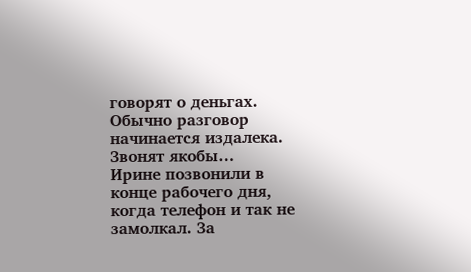говорят о деньгах. Обычно разговор начинается издалека. Звонят якобы…
Ирине позвонили в конце рабочего дня, когда телефон и так не замолкал. За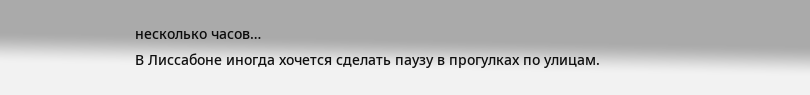несколько часов…
В Лиссабоне иногда хочется сделать паузу в прогулках по улицам.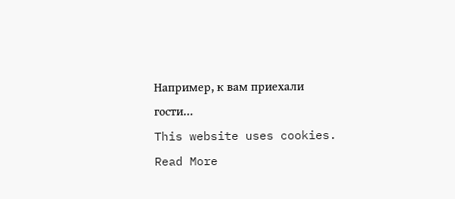Например, к вам приехали гости…
This website uses cookies.
Read More